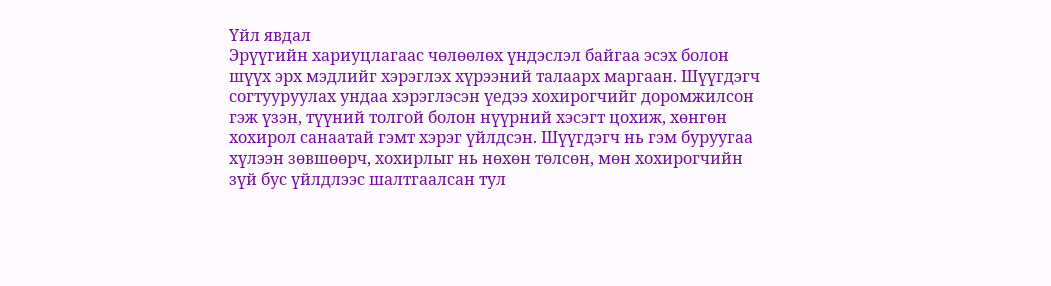Үйл явдал
Эрүүгийн хариуцлагаас чөлөөлөх үндэслэл байгаа эсэх болон шүүх эрх мэдлийг хэрэглэх хүрээний талаарх маргаан. Шүүгдэгч согтууруулах ундаа хэрэглэсэн үедээ хохирогчийг доромжилсон гэж үзэн, түүний толгой болон нүүрний хэсэгт цохиж, хөнгөн хохирол санаатай гэмт хэрэг үйлдсэн. Шүүгдэгч нь гэм буруугаа хүлээн зөвшөөрч, хохирлыг нь нөхөн төлсөн, мөн хохирогчийн зүй бус үйлдлээс шалтгаалсан тул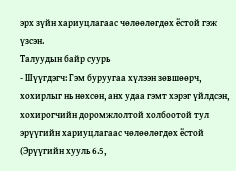эрх зүйн хариуцлагаас чөлөөлөгдөх ёстой гэж үзсэн.
Талуудын байр суурь
- Шүүгдэгч: Гэм буруугаа хүлээн зөвшөөрч, хохирлыг нь нөхсөн, анх удаа гэмт хэрэг үйлдсэн, хохирогчийн доромжлолтой холбоотой тул эрүүгийн хариуцлагаас чөлөөлөгдөх ёстой (Эрүүгийн хууль 6.5,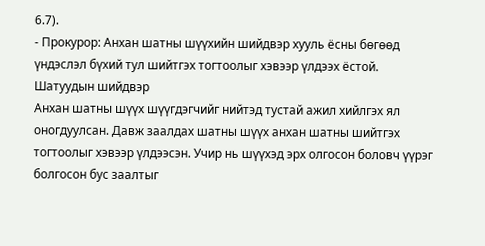6.7).
- Прокурор: Анхан шатны шүүхийн шийдвэр хууль ёсны бөгөөд үндэслэл бүхий тул шийтгэх тогтоолыг хэвээр үлдээх ёстой.
Шатуудын шийдвэр
Анхан шатны шүүх шүүгдэгчийг нийтэд тустай ажил хийлгэх ял оногдуулсан. Давж заалдах шатны шүүх анхан шатны шийтгэх тогтоолыг хэвээр үлдээсэн. Учир нь шүүхэд эрх олгосон боловч үүрэг болгосон бус заалтыг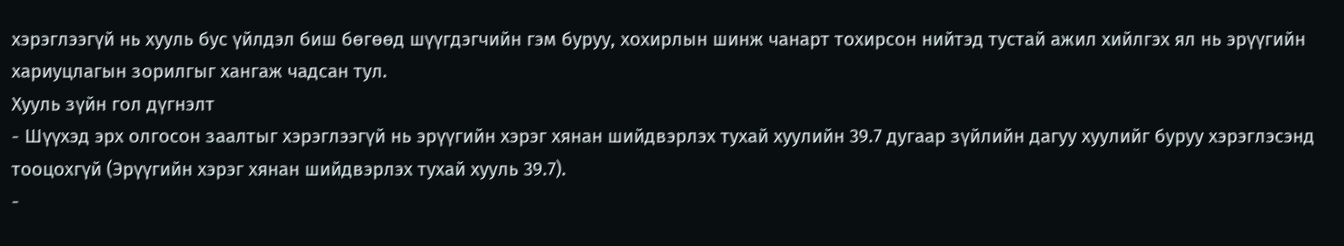хэрэглээгүй нь хууль бус үйлдэл биш бөгөөд шүүгдэгчийн гэм буруу, хохирлын шинж чанарт тохирсон нийтэд тустай ажил хийлгэх ял нь эрүүгийн хариуцлагын зорилгыг хангаж чадсан тул.
Хууль зүйн гол дүгнэлт
- Шүүхэд эрх олгосон заалтыг хэрэглээгүй нь эрүүгийн хэрэг хянан шийдвэрлэх тухай хуулийн 39.7 дугаар зүйлийн дагуу хуулийг буруу хэрэглэсэнд тооцохгүй (Эрүүгийн хэрэг хянан шийдвэрлэх тухай хууль 39.7).
-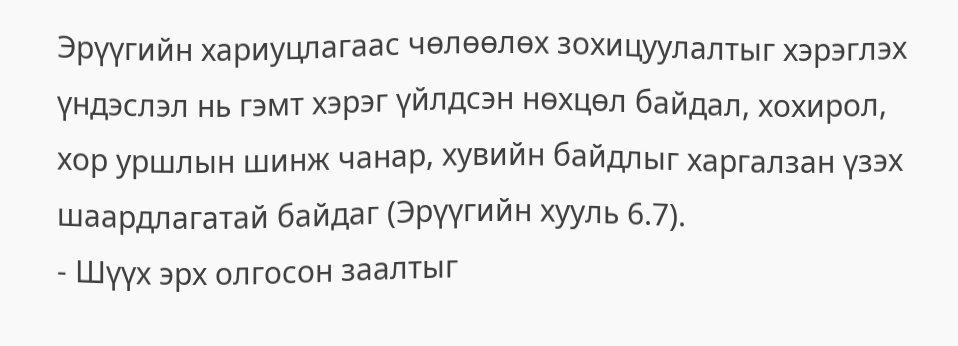Эрүүгийн хариуцлагаас чөлөөлөх зохицуулалтыг хэрэглэх үндэслэл нь гэмт хэрэг үйлдсэн нөхцөл байдал, хохирол, хор уршлын шинж чанар, хувийн байдлыг харгалзан үзэх шаардлагатай байдаг (Эрүүгийн хууль 6.7).
- Шүүх эрх олгосон заалтыг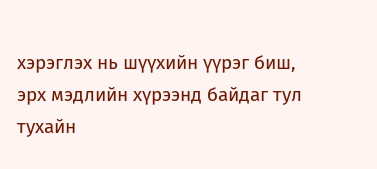хэрэглэх нь шүүхийн үүрэг биш, эрх мэдлийн хүрээнд байдаг тул тухайн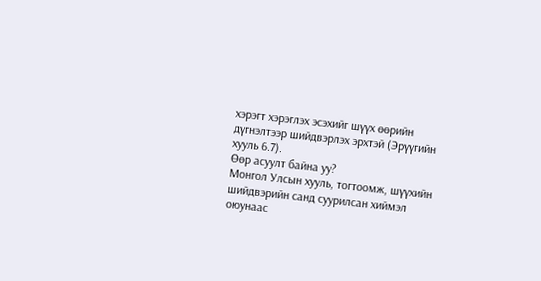хэрэгт хэрэглэх эсэхийг шүүх өөрийн дүгнэлтээр шийдвэрлэх эрхтэй (Эрүүгийн хууль 6.7).
Өөр асуулт байна уу?
Монгол Улсын хууль, тогтоомж, шүүхийн шийдвэрийн санд суурилсан хиймэл оюунаас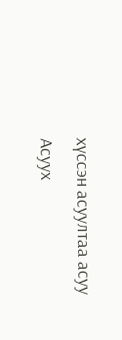хүссэн асуултаа асуу
Асуух